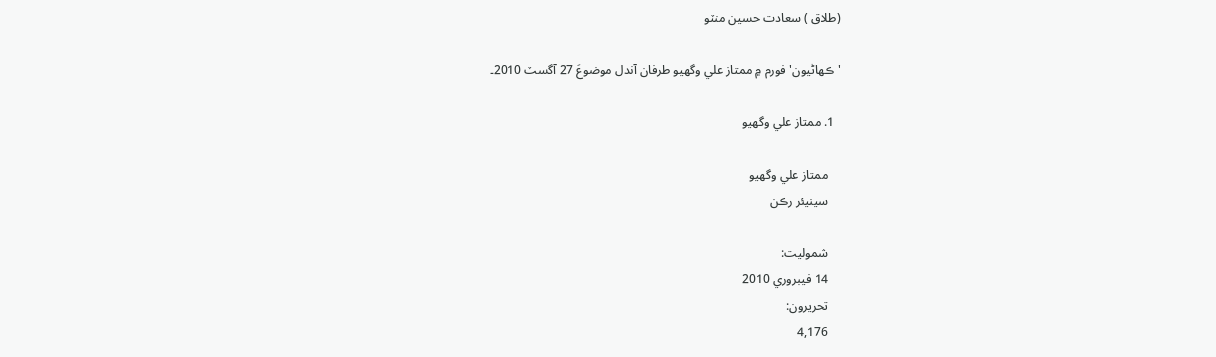(طلاق ) سعادت حسين منٽو

'ڪهاڻيون' فورم ۾ ممتاز علي وگهيو طرفان آندل موضوعَ 27 آگسٽ 2010۔

  1. ممتاز علي وگهيو

    ممتاز علي وگهيو
    سينيئر رڪن

    شموليت:
    14 فيبروري 2010
    تحريرون:
    4,176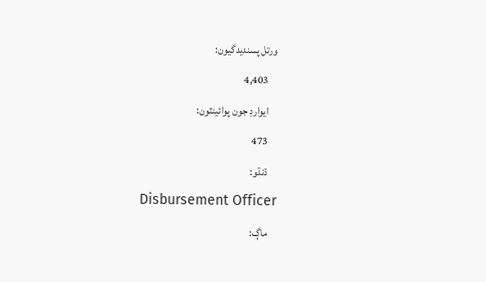ورتل پسنديدگيون:
    4,403
    ايوارڊ جون پوائينٽون:
    473
    ڌنڌو:
    Disbursement Officer
    ماڳ: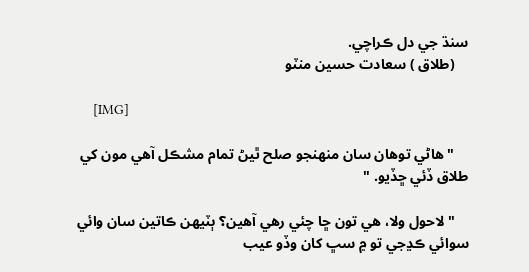سنڌ جي دل ڪراچي.
    (طلاق ) سعادت حسين منٽو

    [IMG]

    "هاڻي توهان سان منهنجو صلح ٿيڻ تمام مشڪل آهي مون کي طلاق ڏئي ڇڏيو. "

    " لاحول ولا، هي تون ڇا چئي رهي آهين؟ ٻٽيهن ڪاتين سان وائي سوائي ڪڍجي تو ۾ سڀ کان وڏو عيب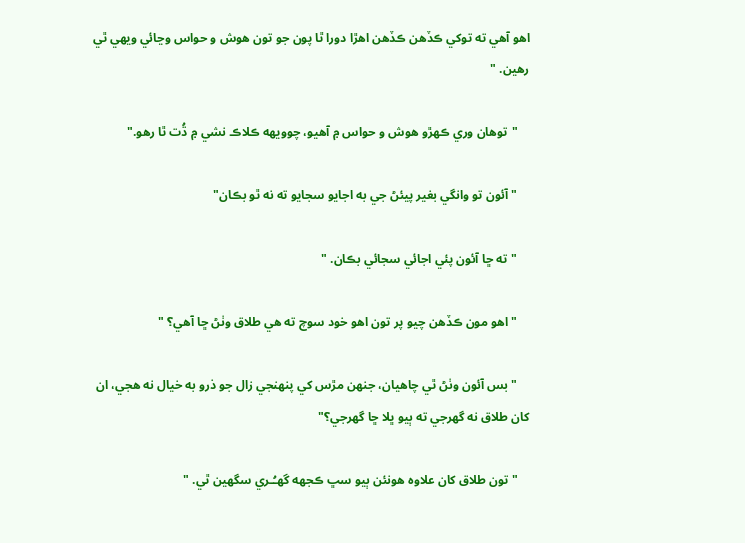اهو آهي ته توکي ڪڏهن ڪڏهن اهڙا دورا ٿا پون جو تون هوش و حواس وڃائي ويهي ٿي رهين. "

    "توهان وري ڪهڙو هوش و حواس ۾ آهيو، چوويهه ڪلاڪ نشي ۾ ڌُت ٿا رهو."

    "آئون تو وانگي بغير پيئڻ جي به اجايو سجايو ته نه ٿو بڪان"

    "ته ڇا آئون پئي اجائي سجائي بڪان. "

    "اهو مون ڪڏهن چيو پر تون اهو خود سوچ ته هي طلاق وٺڻ ڇا آهي؟ "

    "بس آئون وٺڻ ٿي چاهيان، جنهن مڙس کي پنهنجي زال جو ذرو به خيال نه هجي، ان کان طلاق نه گهرجي ته ٻيو ڀلا ڇا گهرجي؟"

    "تون طلاق کان علاوه هونئن ٻيو سڀ ڪجهه گهـُـري سگهين ٿي. "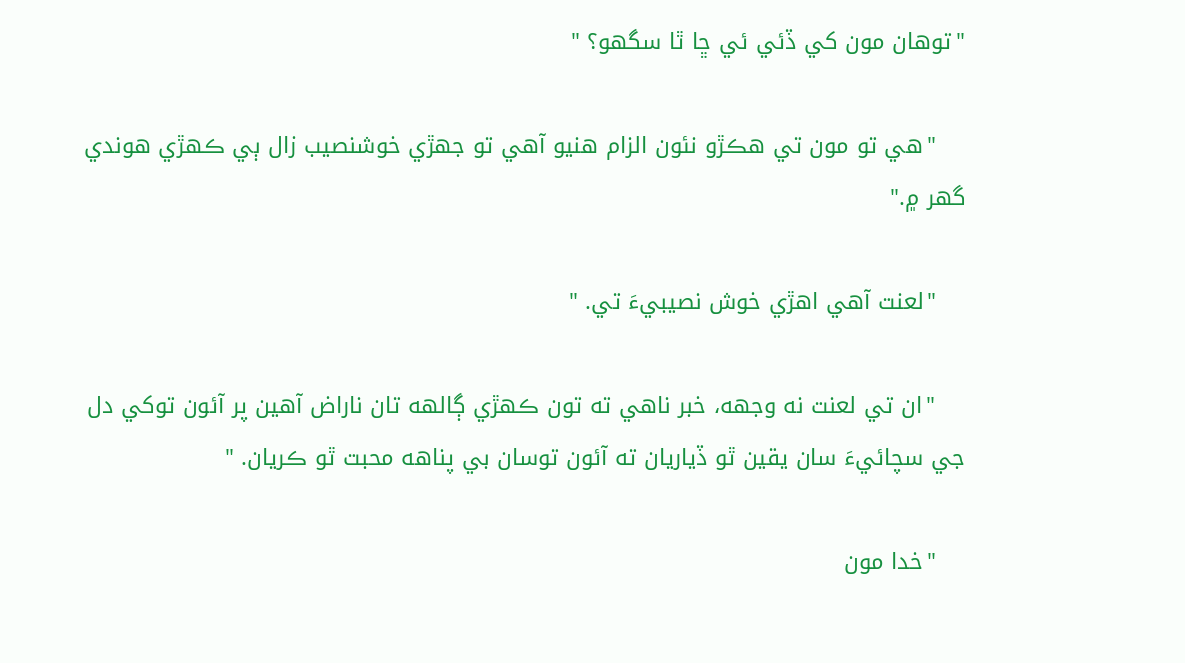"توهان مون کي ڏئي ئي ڇا ٿا سگهو؟ "

    "هي تو مون تي هڪڙو نئون الزام هنيو آهي تو جهڙي خوشنصيب زال ٻي ڪهڙي هوندي گهر ۾."

    "لعنت آهي اهڙي خوش نصيبيءَ تي. "

    "ان تي لعنت نه وجهه، خبر ناهي ته تون ڪهڙي ڳالهه تان ناراض آهين پر آئون توکي دل جي سچائيءَ سان يقين ٿو ڏياريان ته آئون توسان بي پناهه محبت ٿو ڪريان. "

    "خدا مون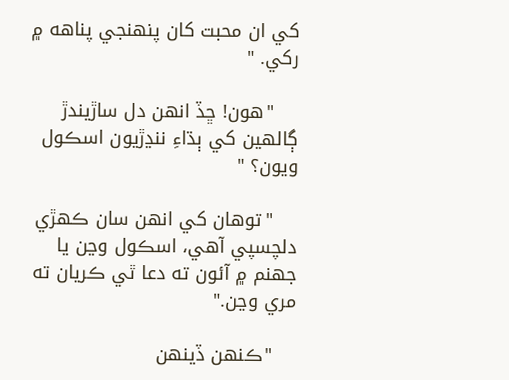کي ان محبت کان پنهنجي پناهه ۾ رکي. "

    "هون! ڇڏ انهن دل ساڙيندڙ ڳالهين کي ٻڌاءِ ننڍڙيون اسڪول ويون؟ "

    "توهان کي انهن سان ڪهڙي دلچسپي آهي، اسڪول وڃن يا جهنم ۾ آئون ته دعا ٿي ڪريان ته مري وڃن."

    "ڪنهن ڏينهن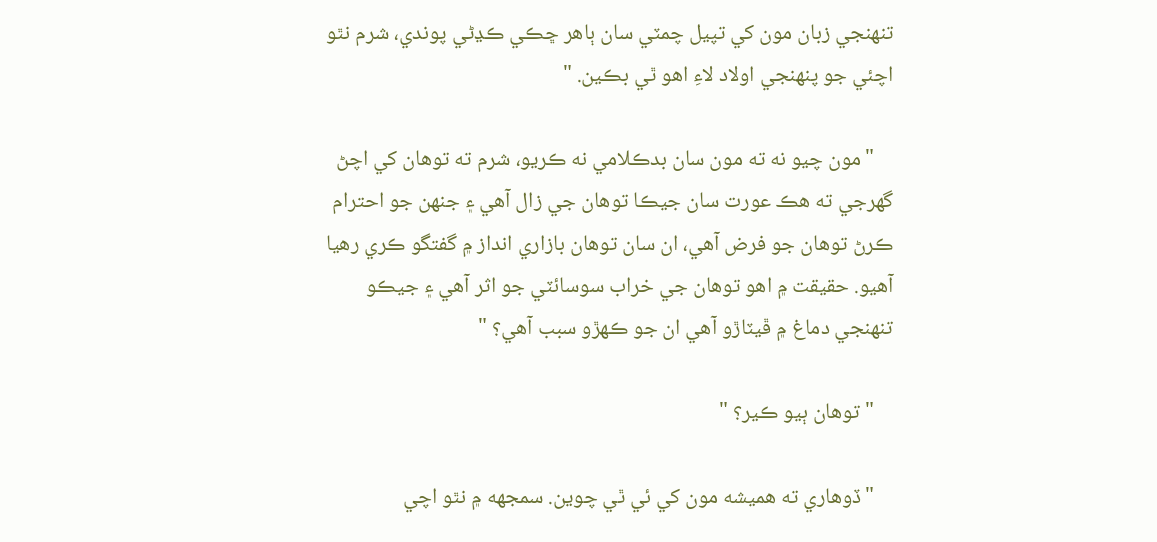تنهنجي زبان مون کي تپيل چمٽي سان ٻاهر ڇڪي ڪڍڻي پوندي، شرم نٿو اچئي جو پنهنجي اولاد لاءِ اهو ٿي بڪين. "

    "مون چيو نه ته مون سان بدڪلامي نه ڪريو، شرم ته توهان کي اچڻ گهرجي ته هڪ عورت سان جيڪا توهان جي زال آهي ۽ جنهن جو احترام ڪرڻ توهان جو فرض آهي، ان سان توهان بازاري انداز ۾ گفتگو ڪري رهيا آهيو. حقيقت ۾ اهو توهان جي خراب سوسائٽي جو اثر آهي ۽ جيڪو تنهنجي دماغ ۾ ڦيٽاڙو آهي ان جو ڪهڙو سبب آهي؟ "

    "توهان ٻيو ڪير؟ "

    "ڏوهاري ته هميشه مون کي ئي ٿي چوين. سمجهه ۾ نٿو اچي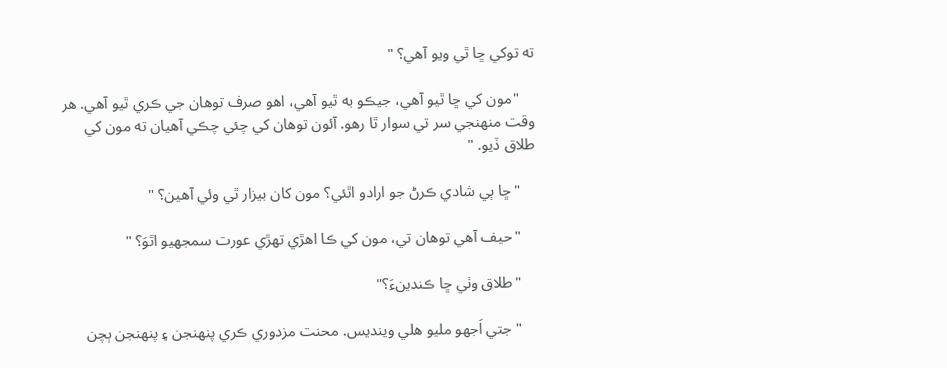ته توکي ڇا ٿي ويو آهي؟ "

    "مون کي ڇا ٿيو آهي، جيڪو به ٿيو آهي، اهو صرف توهان جي ڪري ٿيو آهي. هر وقت منهنجي سر تي سوار ٿا رهو. آئون توهان کي چئي چڪي آهيان ته مون کي طلاق ڏيو. "

    "ڇا ٻي شادي ڪرڻ جو ارادو اٿئي؟ مون کان بيزار ٿي وئي آهين؟ "

    "حيف آهي توهان تي، مون کي ڪا اهڙي تهڙي عورت سمجهيو اٿوَ؟ "

    "طلاق وٺي ڇا ڪندينءَ؟"

    "جتي اَجهو مليو هلي وينديس. محنت مزدوري ڪري پنهنجن ۽ پنهنجن ٻچن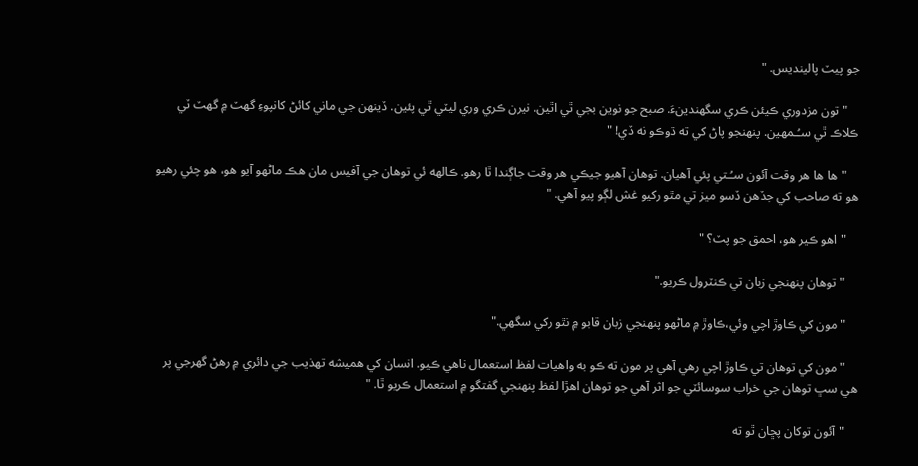جو پيٽ پالينديس. "

    "تون مزدوري ڪيئن ڪري سگهندينءَ. صبح جو نوين بجي ٿي اٿين. نيرن ڪري وري ليٽي ٿي پئين. ڏينهن جي ماني کائڻ کانپوءِ گهٽ ۾ گهٽ ٽي ڪلاڪ ٿي سـُـمهين. پنهنجو پاڻ کي ته ڌوڪو نه ڏي! "

    "ها ها هر وقت آئون سـُـتي پئي آهيان. توهان آهيو جيڪي هر وقت جاڳندا ٿا رهو. ڪالهه ئي توهان جي آفيس مان هڪ ماڻهو آيو هو، هو چئي رهيو هو ته صاحب کي جڏهن ڏسو ميز تي مٿو رکيو غش لڳو پيو آهي. "

    "اهو ڪير هو، احمق جو پٽ؟ "

    "توهان پنهنجي زبان تي ڪنٽرول ڪريو."

    "مون کي ڪاوڙ اچي وئي،ڪاوڙ ۾ ماڻهو پنهنجي زبان قابو ۾ نٿو رکي سگهي."

    "مون کي توهان تي ڪاوڙ اچي رهي آهي پر مون ته ڪو به واهيات لفظ استعمال ناهي ڪيو. انسان کي هميشه تهذيب جي دائري ۾ رهڻ گهرجي پر هي سڀ توهان جي خراب سوسائٽي جو اثر آهي جو توهان اهڙا لفظ پنهنجي گفتگو ۾ استعمال ڪريو ٿا. "

    "آئون توکان پڇان ٿو ته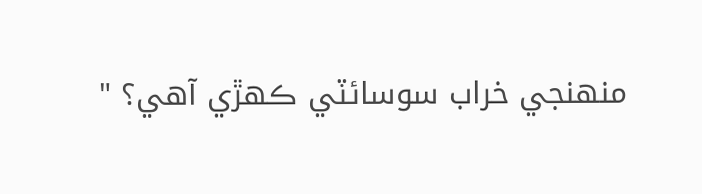منهنجي خراب سوسائٽي ڪهڙي آهي؟ "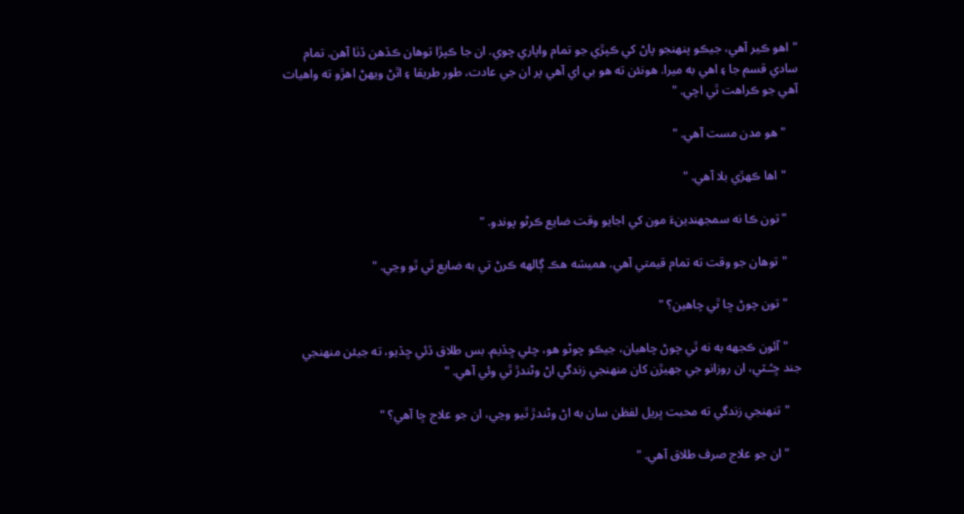"اهو ڪير آهي، جيڪو پنهنجو پاڻ کي ڪپڙي جو تمام واپاري چوي. ان جا ڪپڙا توهان ڪڏهن ڏٺا آهن. تمام سادي قسم جا ۽ اهي به ميرا. هونئن ته هو بي اي آهي پر ان جي عادت، طور طريقا ۽ اٿڻ ويهڻ اهڙو ته واهيات آهي جو ڪراهت ٿي اچي. "

    " هو مدن مست آهي. "

    "اها ڪهڙي بلا آهي. "

    "تون ڪا نه سمجهندينءَ مون کي اجايو وقت ضايع ڪرڻو پوندو. "

    "توهان جو وقت ته تمام قيمتي آهي. هميشه هڪ ڳالهه ڪرڻ تي به ضايع ٿي ٿو وڃي. "

    "تون چوڻ ڇا ٿي چاهين؟ "

    "آئون ڪجهه به نه ٿي چوڻ چاهيان، جيڪو چوڻو هو، چئي ڇڏيم. بس طلاق ڏئي ڇڏيو، ته جيئن منهنجي جند ڇـُـٽي، ان روزانو جي جهيڙن کان منهنجي زندگي اڻ وڻندڙ ٿي وئي آهي. "

    "تنهنجي زندگي ته محبت ڀريل لفظن سان به اڻ وڻندڙ ٿيو وڃي، ان جو علاج ڇا آهي؟ "

    "ان جو علاج صرف طلاق آهي. "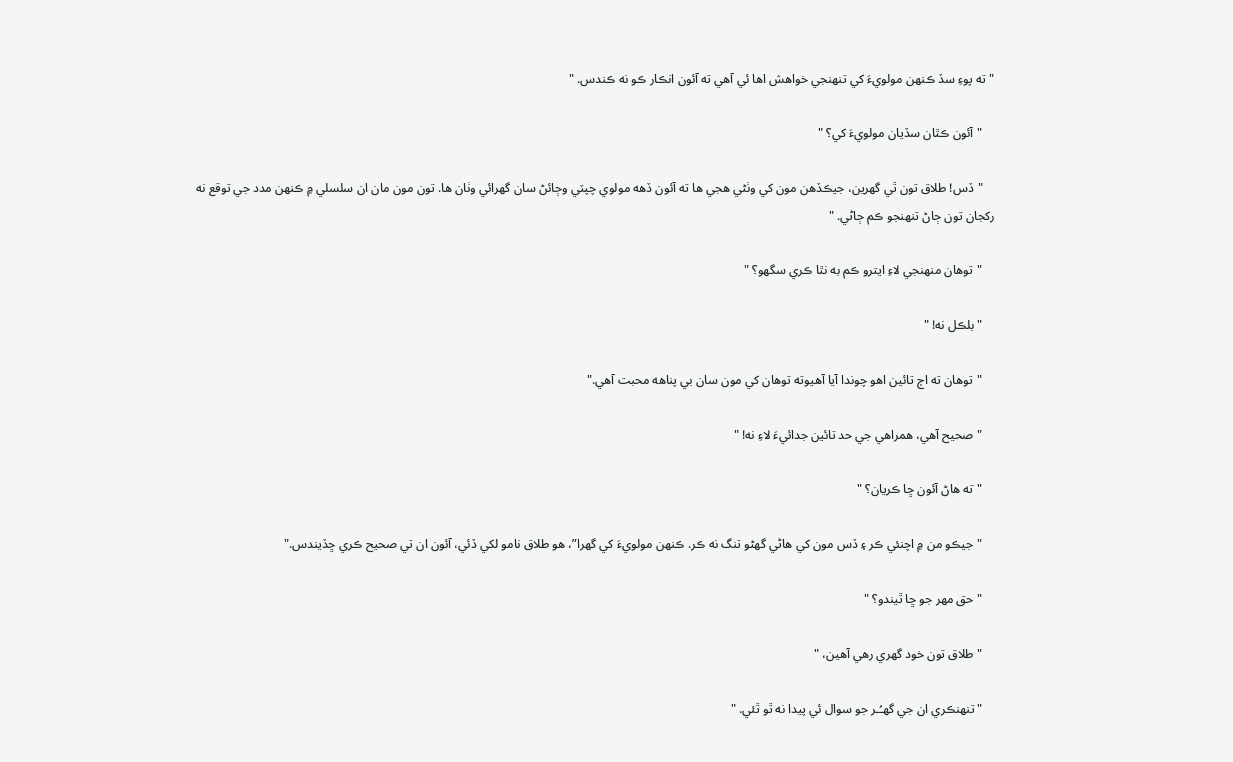"ته پوءِ سڏ ڪنهن مولويءَ کي تنهنجي خواهش اها ئي آهي ته آئون انڪار ڪو نه ڪندس. "

    "آئون ڪٿان سڏيان مولويءَ کي؟ "

    "ڏس! طلاق تون ٿي گهرين، جيڪڏهن مون کي وٺڻي هجي ها ته آئون ڏهه مولوي چپٽي وڄائڻ سان گهرائي وٺان ها. تون مون مان ان سلسلي ۾ ڪنهن مدد جي توقع نه رکجان تون ڄاڻ تنهنجو ڪم ڄاڻي. "

    "توهان منهنجي لاءِ ايترو ڪم به نٿا ڪري سگهو؟ "

    "بلڪل نه! "

    "توهان ته اڄ تائين اهو چوندا آيا آهيوته توهان کي مون سان بي پناهه محبت آهي."

    "صحيح آهي، همراهي جي حد تائين جدائيءَ لاءِ نه! "

    "ته هاڻ آئون ڇا ڪريان؟ "

    "جيڪو من ۾ اچنئي ڪر ۽ ڏس مون کي هاڻي گهڻو تنگ نه ڪر. ڪنهن مولويءَ کي گهرا”، هو طلاق نامو لکي ڏئي، آئون ان تي صحيح ڪري ڇڏيندس."

    "حق مهر جو ڇا ٿيندو؟ "

    "طلاق تون خود گهري رهي آهين، "

    "تنهنڪري ان جي گهـُـر جو سوال ئي پيدا نه ٿو ٿئي. "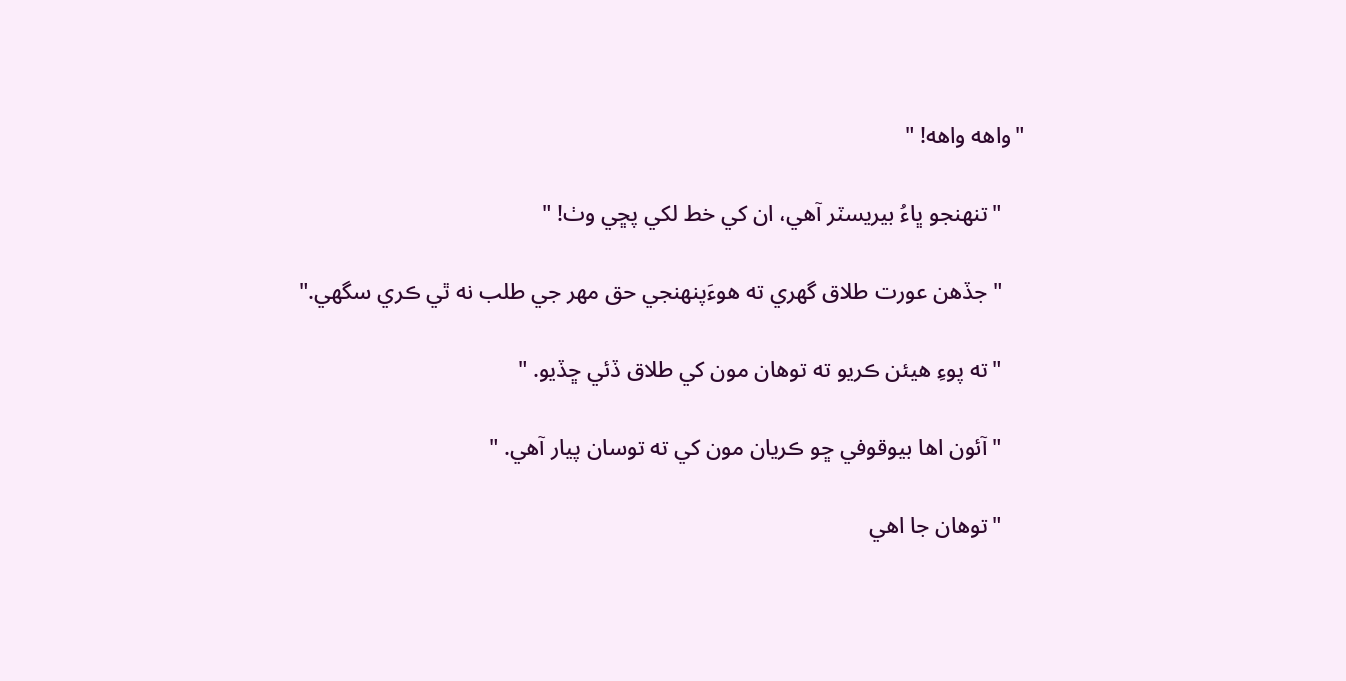"واهه واهه! "

    "تنهنجو ڀاءُ بيريسٽر آهي، ان کي خط لکي پڇي وٺ! "

    "جڏهن عورت طلاق گهري ته هوءَپنهنجي حق مهر جي طلب نه ٿي ڪري سگهي."

    "ته پوءِ هيئن ڪريو ته توهان مون کي طلاق ڏئي ڇڏيو. "

    "آئون اها بيوقوفي ڇو ڪريان مون کي ته توسان پيار آهي. "

    "توهان جا اهي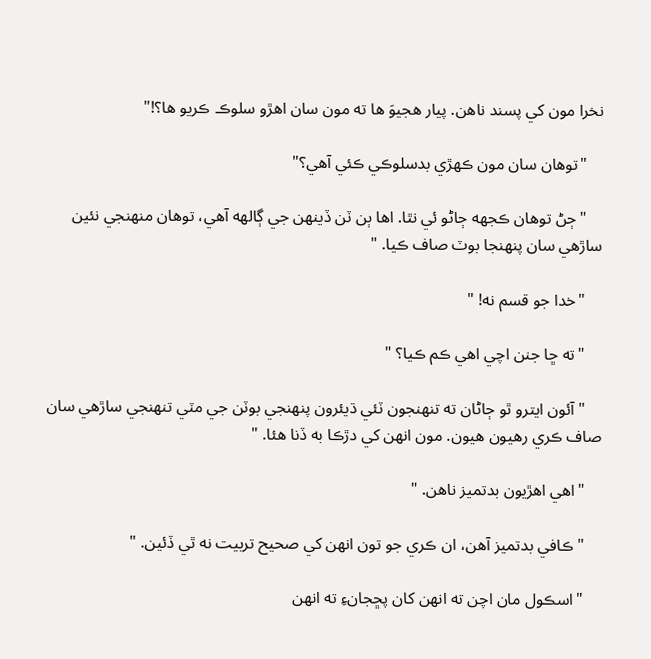نخرا مون کي پسند ناهن. پيار هجيوَ ها ته مون سان اهڙو سلوڪ ڪريو ها؟!"

    "توهان سان مون ڪهڙي بدسلوڪي ڪئي آهي؟"

    "ڄڻ توهان ڪجهه ڄاڻو ئي نٿا. اها ٻن ٽن ڏينهن جي ڳالهه آهي، توهان منهنجي نئين ساڙهي سان پنهنجا بوٽ صاف ڪيا. "

    "خدا جو قسم نه! "

    "ته ڇا جنن اچي اهي ڪم ڪيا؟ "

    "آئون ايترو ٿو ڄاڻان ته تنهنجون ٽئي ڌيئرون پنهنجي بوٽن جي مٽي تنهنجي ساڙهي سان صاف ڪري رهيون هيون. مون انهن کي دڙڪا به ڏنا هئا. "

    "اهي اهڙيون بدتميز ناهن. "

    "ڪافي بدتميز آهن، ان ڪري جو تون انهن کي صحيح تربيت نه ٿي ڏئين. "

    "اسڪول مان اچن ته انهن کان پڇجانءِ ته انهن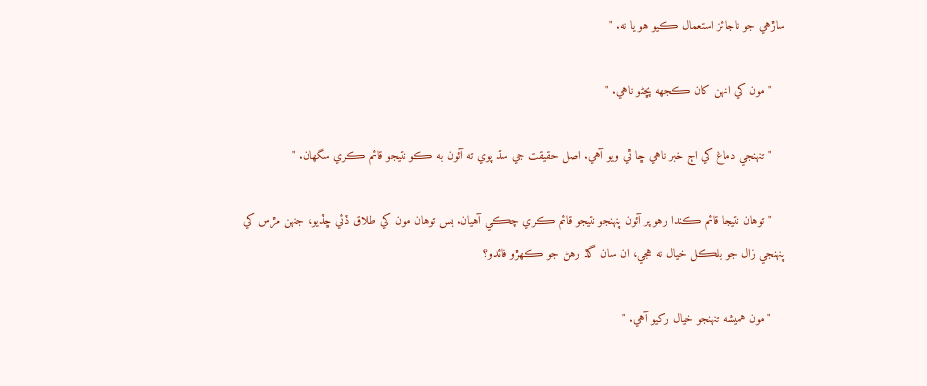ساڙهي جو ناجائز استعمال ڪيو هو يا نه. "

    "مون کي انهن کان ڪجهه پڇڻو ناهي. "

    "تنهنجي دماغ کي اڄ خبر ناهي ڇا ٿي ويو آهي. اصل حقيقت جي سڌ پوي ته آئون به ڪو نتيجو قائم ڪري سگهان. "

    "توهان نتيجا قائم ڪندا رهو پر آئون پنهنجو نتيجو قائم ڪري چڪي آهيان. بس توهان مون کي طلاق ڏئي ڇڏيو، جنهن مڙس کي پنهنجي زال جو بلڪل خيال نه هجي، ان سان گڏ رهڻ جو ڪهڙو فائدو؟

    "مون هميشه تنهنجو خيال رکيو آهي. "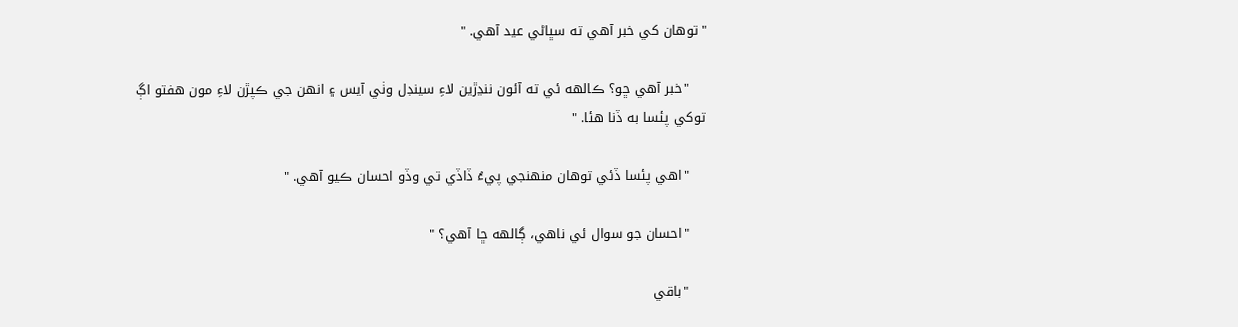"توهان کي خبر آهي ته سڀاڻي عيد آهي. "

    "خبر آهي ڇو؟ ڪالهه ئي ته آئون ننڍڙين لاءِ سينڊل وٺي آيس ۽ انهن جي ڪپڙن لاءِ مون هفتو اڳ توکي پئسا به ڏنا هئا. "

    "اهي پئسا ڏئي توهان منهنجي پيءُ ڏاڏي تي وڏو احسان ڪيو آهي. "

    "احسان جو سوال ئي ناهي، ڳالهه ڇا آهي؟ "

    "باقي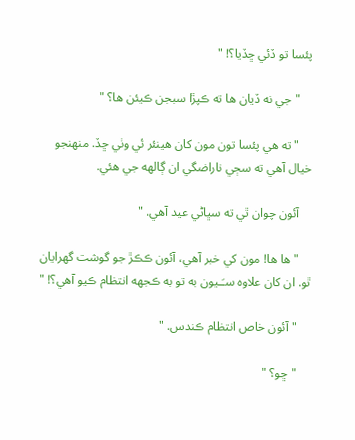پئسا تو ڏئي ڇڏيا؟! "

    "جي نه ڏيان ها ته ڪپڙا سبجن ڪيئن ها؟ "

    "ته هي پئسا تون مون کان هينئر ئي وٺي ڇڏ. منهنجو خيال آهي ته سڄي ناراضگي ان ڳالهه جي هئي.

    آئون چوان ٿي ته سڀاڻي عيد آهي. "

    "ها ها! مون کي خبر آهي، آئون ڪڪڙ جو گوشت گهرايان ٿو. ان کان علاوه سـَـيون به تو به ڪجهه انتظام ڪيو آهي؟! "

    "آئون خاص انتظام ڪندس. "

    "ڇو؟ "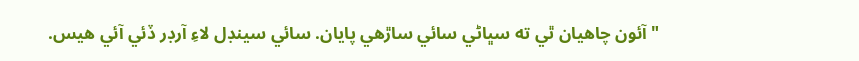"آئون چاهيان ٿي ته سڀاڻي سائي ساڙهي پايان. سائي سينڊل لاءِ آرڊر ڏئي آئي هيس.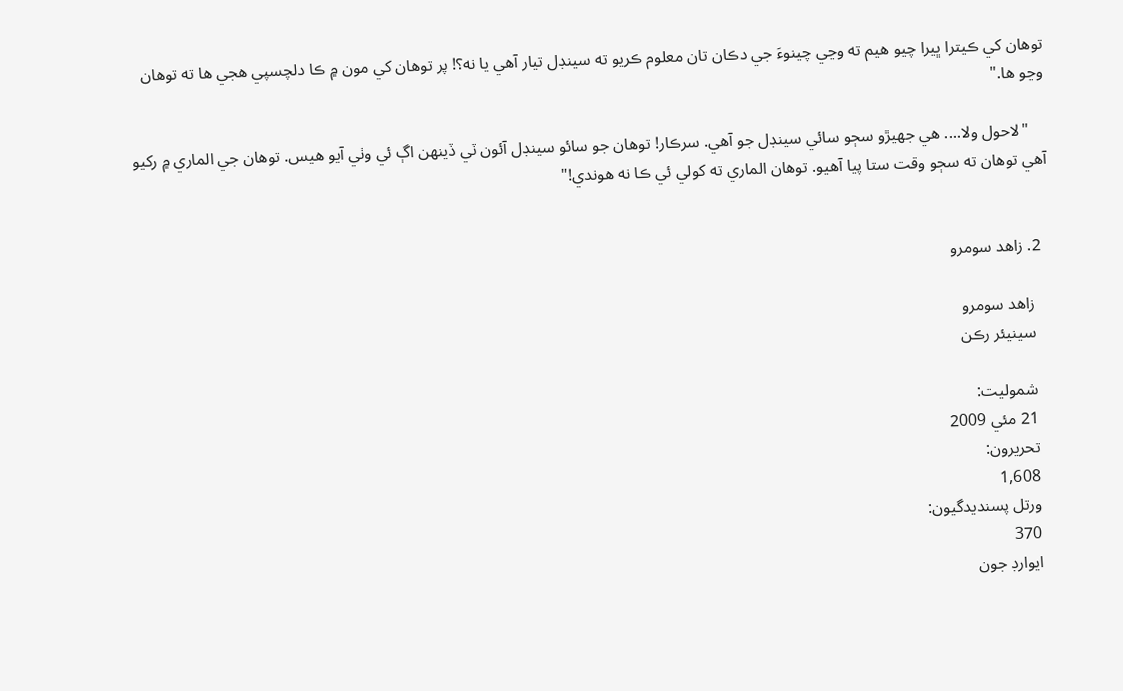توهان کي ڪيترا ڀيرا چيو هيم ته وڃي چينوءَ جي دڪان تان معلوم ڪريو ته سينڊل تيار آهي يا نه؟‍! پر توهان کي مون ۾ ڪا دلچسپي هجي ها ته توهان وڃو ها."

    "لاحول ولا.... هي جهيڙو سڄو سائي سينڊل جو آهي. سرڪار! توهان جو سائو سينڊل آئون ٽي ڏينهن اڳ ئي وٺي آيو هيس. توهان جي الماري ۾ رکيو آهي توهان ته سڄو وقت ستا پيا آهيو. توهان الماري ته کولي ئي ڪا نه هوندي!"


  2. زاهد سومرو

    زاهد سومرو
    سينيئر رڪن

    شموليت:
    21 مئي 2009
    تحريرون:
    1,608
    ورتل پسنديدگيون:
    370
    ايوارڊ جون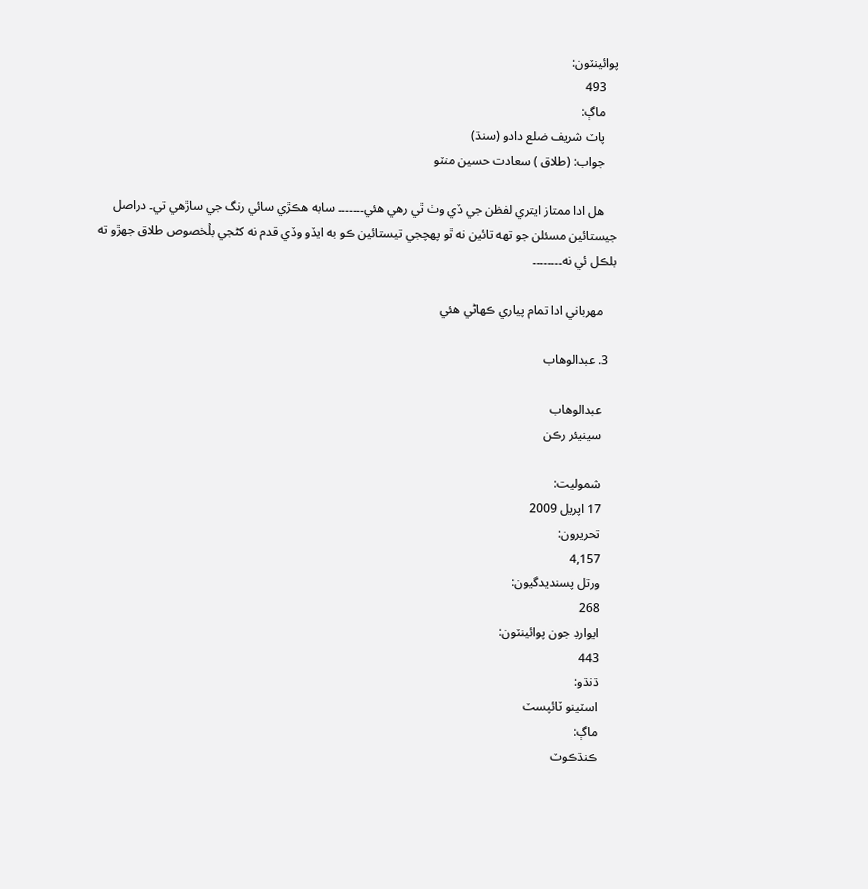پوائينٽون:
    493
    ماڳ:
    پاٽ شريف ضلع دادو (سنڌ)
    جواب: (طلاق ) سعادت حسين منٽو

    هل ادا ممتاز ايتري لفظن جي ڏي وٺ ٿي رهي هئي۔۔۔۔۔۔۔ سابه هڪڙي سائي رنگ جي ساڙهي تي۔ دراصل جيستائين مسئلن جو تهه تائين نه ٿو پهچجي تيستائين ڪو به ايڏو وڏي قدم نه کڻجي بلۡخصوص طلاق جهڙو ته بلڪل ئي نه۔۔۔۔۔۔۔۔

    مهرباني ادا تمام پياري ڪهاڻي هئي

  3. عبدالوهاب

    عبدالوهاب
    سينيئر رڪن

    شموليت:
    17 اپريل 2009
    تحريرون:
    4,157
    ورتل پسنديدگيون:
    268
    ايوارڊ جون پوائينٽون:
    443
    ڌنڌو:
    اسٽينو ٽائپسٽ
    ماڳ:
    ڪنڌڪوٽ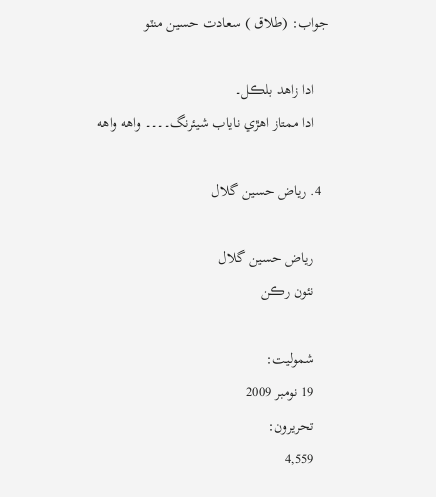جواب: (طلاق ) سعادت حسين منٽو

    ادا زاهد بلڪل۔
    ادا ممتاز اهڙي ناياب شيئرنگ۔۔۔۔ واهه واهه

  4. رياض حسين گلال

    رياض حسين گلال
    نئون رڪن

    شموليت:
    19 نومبر 2009
    تحريرون:
    4,559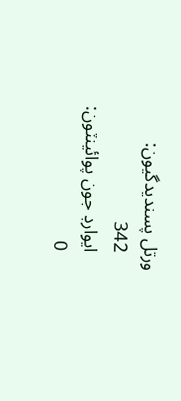ورتل پسنديدگيون:
    342
    ايوارڊ جون پوائينٽون:
    0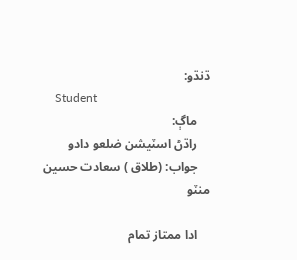ڌنڌو:
    Student
    ماڳ:
    راڌڻ اسٽيشن ضلعو دادو
    جواب: (طلاق ) سعادت حسين منٽو

    ادا ممتاز تمام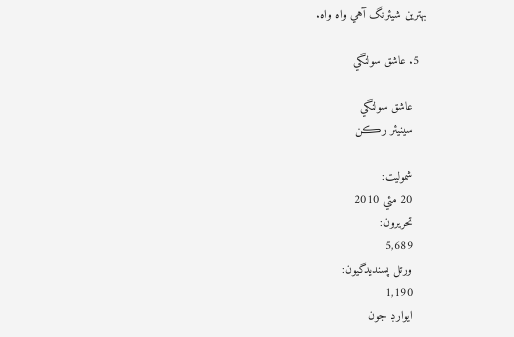بهترين شيئرنگ آهي واه واه.

  5. عاشق سولنگي

    عاشق سولنگي
    سينيئر رڪن

    شموليت:
    20 مئي 2010
    تحريرون:
    5,689
    ورتل پسنديدگيون:
    1,190
    ايوارڊ جون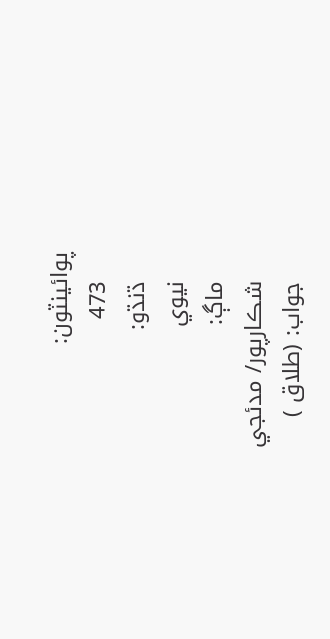پوائينٽون:
    473
    ڌنڌو:
    نيوي
    ماڳ:
    شڪارپور/ مدئجي
    جواب: (طلاق )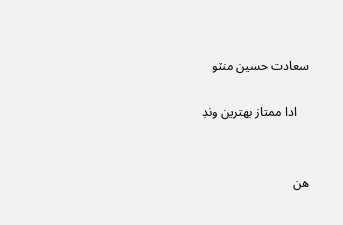سعادت حسين منٽو

    ادا ممتاز بهترين ونڊ


هن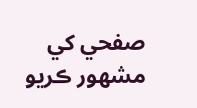صفحي کي مشهور ڪريو